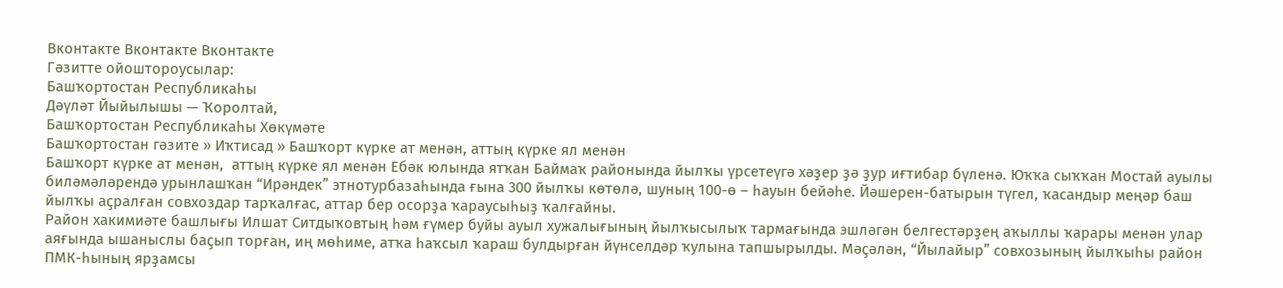Вконтакте Вконтакте Вконтакте
Гәзитте ойоштороусылар:
Башҡортостан Республикаһы
Дәүләт Йыйылышы — Ҡоролтай,
Башҡортостан Республикаһы Хөкүмәте
Башҡортостан гәзите » Иҡтисад » Башҡорт күрке ат менән, аттың күрке ял менән
Башҡорт күрке ат менән,  аттың күрке ял менән Ебәк юлында ятҡан Баймаҡ районында йылҡы үрсетеүгә хәҙер ҙә ҙур иғтибар бүленә. Юҡҡа сыҡҡан Мостай ауылы биләмәләрендә урынлашҡан “Ирәндек” этнотурбазаһында ғына 300 йылҡы көтөлә, шуның 100-ө – һауын бейәһе. Йәшерен-батырын түгел, ҡасандыр меңәр баш йылҡы аҫралған совхоздар тарҡалғас, аттар бер осорҙа ҡараусыһыҙ ҡалғайны.
Район хакимиәте башлығы Илшат Ситдыҡовтың һәм ғүмер буйы ауыл хужалығының йылҡысылыҡ тармағында эшләгән белгестәрҙең аҡыллы ҡарары менән улар аяғында ышаныслы баҫып торған, иң мөһиме, атҡа һаҡсыл ҡараш булдырған йүнселдәр ҡулына тапшырылды. Мәҫәлән, “Йылайыр” совхозының йылҡыһы район ПМК-һының ярҙамсы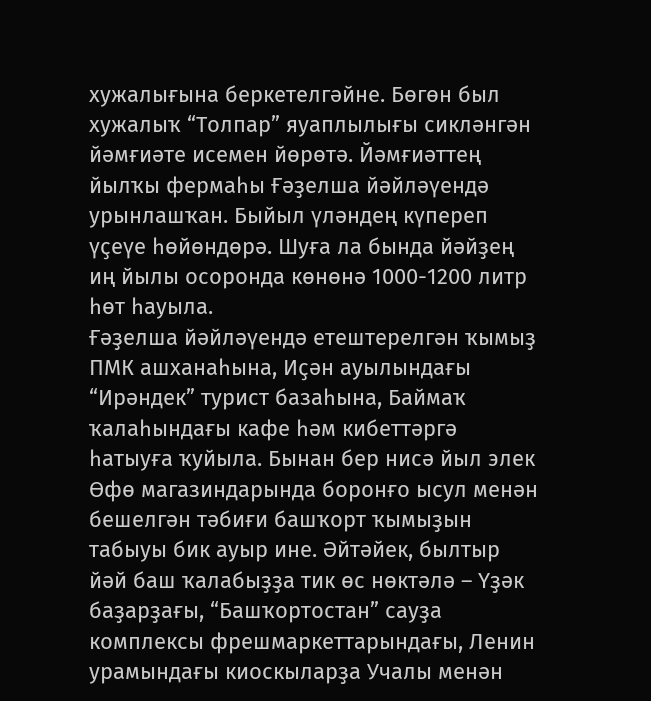хужалығына беркетелгәйне. Бөгөн был хужалыҡ “Толпар” яуаплылығы сикләнгән йәмғиәте исемен йөрөтә. Йәмғиәттең йылҡы фермаһы Ғәҙелша йәйләүендә урынлашҡан. Быйыл үләндең күпереп үҫеүе һөйөндөрә. Шуға ла бында йәйҙең иң йылы осоронда көнөнә 1000-1200 литр һөт һауыла.
Ғәҙелша йәйләүендә етештерелгән ҡымыҙ ПМК ашханаһына, Иҫән ауылындағы “Ирәндек” турист базаһына, Баймаҡ ҡалаһындағы кафе һәм кибеттәргә һатыуға ҡуйыла. Бынан бер нисә йыл элек Өфө магазиндарында боронғо ысул менән бешелгән тәбиғи башҡорт ҡымыҙын табыуы бик ауыр ине. Әйтәйек, былтыр йәй баш ҡалабыҙҙа тик өс нөктәлә – Үҙәк баҙарҙағы, “Башҡортостан” сауҙа комплексы фрешмаркеттарындағы, Ленин урамындағы киоскыларҙа Учалы менән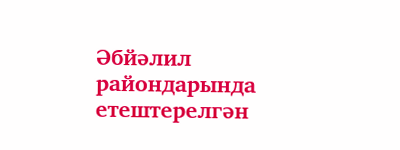Әбйәлил райондарында етештерелгән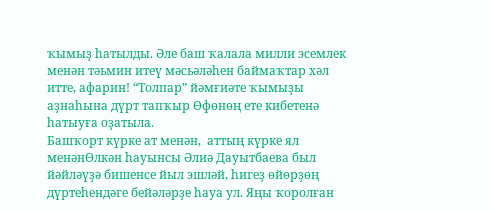ҡымыҙ һатылды. Әле баш ҡалала милли эсемлек менән тәьмин итеү мәсьәләһен баймаҡтар хәл итте, афарин! “Толпар” йәмғиәте ҡымыҙы аҙнаһына дүрт тапҡыр Өфөнөң ете кибетенә һатыуға оҙатыла.
Башҡорт күрке ат менән,  аттың күрке ял менәнӨлкән һауынсы Әлиә Дауытбаева был йәйләүҙә бишенсе йыл эшләй, һигеҙ өйөрҙөң дүртеһендәге бейәләрҙе һауа ул. Яңы ҡоролған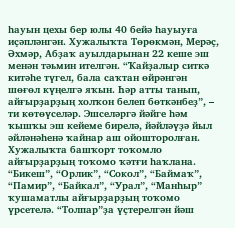һауын цехы бер юлы 40 бейә һауыуға иҫәпләнгән. Хужалыҡта Төрөкмән, Мерәҫ, Әхмәр, Абҙаҡ ауылдарынан 22 кеше эш менән тәьмин ителгән. “Ҡайҙалыр ситкә китәһе түгел, бала саҡтан өйрәнгән шөғөл күңелгә яҡын. Һәр атты танып, айғырҙарҙың холҡон белеп бөткәнбеҙ”, – ти көтөүселәр. Эшселәргә йәйге һәм ҡышҡы эш кейеме бирелә, йәйләүҙә йыл әйләнәһенә ҡайнар аш ойошторолған.
Хужалыҡта башҡорт тоҡомло айғырҙарҙың тоҡомо ҡәтғи һаҡлана. “Бикеш”, “Орлик”, “Сокол”, “Баймаҡ”, “Памир”, “Байкал”, “Урал”, “Манһыр” ҡушаматлы айғырҙарҙың тоҡомо үрсетелә. “Толпар”ҙа үҫтерелгән йәш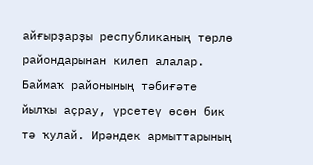айғырҙарҙы республиканың төрлө райондарынан килеп алалар.
Баймаҡ районының тәбиғәте йылҡы аҫрау, үрсетеү өсөн бик тә ҡулай. Ирәндек армыттарының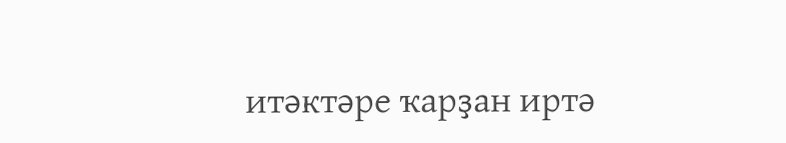итәктәре ҡарҙан иртә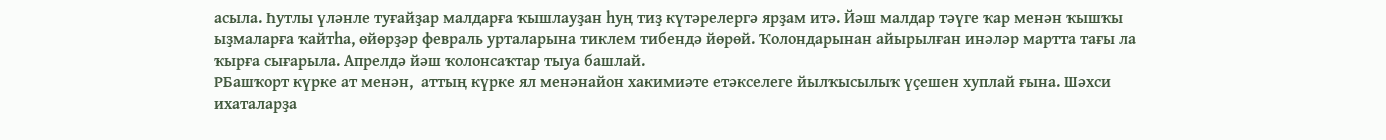асыла. Һутлы үләнле туғайҙар малдарға ҡышлауҙан һуң тиҙ күтәрелергә ярҙам итә. Йәш малдар тәүге ҡар менән ҡышҡы ыҙмаларға ҡайтһа, өйөрҙәр февраль урталарына тиклем тибендә йөрөй. Ҡолондарынан айырылған инәләр мартта тағы ла ҡырға сығарыла. Апрелдә йәш ҡолонсаҡтар тыуа башлай.
РБашҡорт күрке ат менән,  аттың күрке ял менәнайон хакимиәте етәкселеге йылҡысылыҡ үҫешен хуплай ғына. Шәхси ихаталарҙа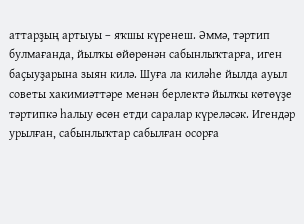аттарҙың артыуы – яҡшы күренеш. Әммә, тәртип булмағанда, йылҡы өйөрөнән сабынлыҡтарға, иген баҫыуҙарына зыян килә. Шуға ла киләһе йылда ауыл советы хакимиәттәре менән берлектә йылҡы көтөүҙе тәртипкә һалыу өсөн етди саралар күреләсәк. Игендәр урылған, сабынлыҡтар сабылған осорға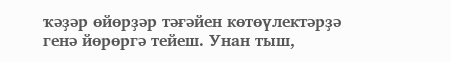ҡәҙәр өйөрҙәр тәғәйен көтөүлектәрҙә генә йөрөргә тейеш. Унан тыш,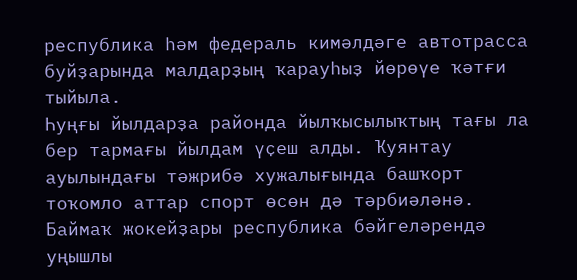республика һәм федераль кимәлдәге автотрасса буйҙарында малдарҙың ҡарауһыҙ йөрөүе ҡәтғи тыйыла.
Һуңғы йылдарҙа районда йылҡысылыҡтың тағы ла бер тармағы йылдам үҫеш алды. Ҡуянтау ауылындағы тәжрибә хужалығында башҡорт тоҡомло аттар спорт өсөн дә тәрбиәләнә. Баймаҡ жокейҙары республика бәйгеләрендә уңышлы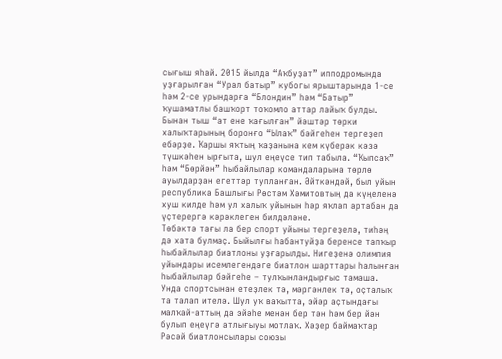сығыш яһай. 2015 йылда “Аҡбуҙат” ипподромында уҙғарылған “Урал батыр” кубогы ярыштарында 1-се һәм 2-се урындарға “Блондин” һәм “Батыр” ҡушаматлы башҡорт тоҡомло аттар лайыҡ булды.
Бынан тыш “ат ене ҡағылған” йәштәр төрки халыҡтарының боронғо “Ылаҡ” бәйгеһен тергеҙеп ебәрҙе. Ҡаршы яҡтың ҡаҙанына кем күберәк кәзә түшкәһен ырғыта, шул еңеүсе тип табыла. “Ҡыпсаҡ” һәм “Бөрйән” һыбайлылар командаларына төрлө ауылдарҙан егеттәр тупланған. Әйткәндәй, был уйын республика Башлығы Рөстәм Хәмитовтың да күңеленә хуш килде һәм ул халыҡ уйынын һәр яҡлап артабан да үҫтерергә кәрәклеген билдәләне.
Төбәктә тағы ла бер спорт уйыны тергеҙелә, тиһәң дә хата булмаҫ. Быйылғы һабантуйҙа беренсе тапҡыр һыбайлылар биатлоны уҙғарылды. Нигеҙенә олимпия уйындары исемлегендәге биатлон шарттары һалынған һыбайлылар бәйгеһе – тулҡынландырғыс тамаша. Унда спортсынан етеҙлек тә, мәргәнлек тә, оҫталыҡ та талап ителә. Шул уҡ ваҡытта, эйәр аҫтындағы малҡай-аттың да эйәһе менән бер тән һәм бер йән булып еңеүгә атлығыуы мотлаҡ. Хәҙер баймаҡтар Рәсәй биатлонсылары союзы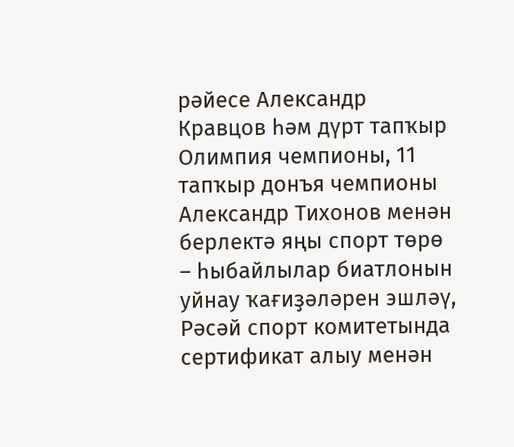рәйесе Александр Кравцов һәм дүрт тапҡыр Олимпия чемпионы, 11 тапҡыр донъя чемпионы Александр Тихонов менән берлектә яңы спорт төрө – һыбайлылар биатлонын уйнау ҡағиҙәләрен эшләү, Рәсәй спорт комитетында сертификат алыу менән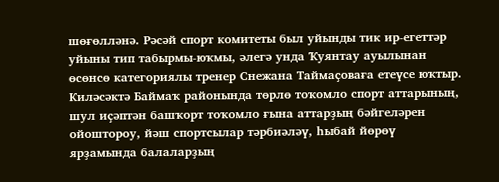шөғөлләнә. Рәсәй спорт комитеты был уйынды тик ир-егеттәр уйыны тип табырмы-юҡмы, әлегә унда Ҡуянтау ауылынан өсөнсө категориялы тренер Снежана Таймаҫоваға етеүсе юҡтыр.
Киләсәктә Баймаҡ районында төрлө тоҡомло спорт аттарының, шул иҫәптән башҡорт тоҡомло ғына аттарҙың бәйгеләрен ойоштороу, йәш спортсылар тәрбиәләү, һыбай йөрөү ярҙамында балаларҙың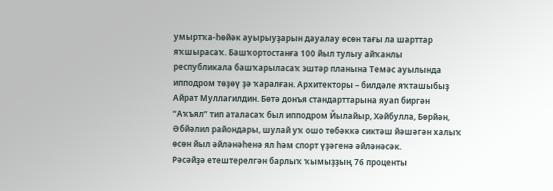умыртҡа-һөйәк ауырыуҙарын дауалау өсөн тағы ла шарттар яҡшырасаҡ. Башҡортостанға 100 йыл тулыу айҡанлы республикала башҡарыласаҡ эштәр планына Темәс ауылында ипподром төҙөү ҙә ҡаралған. Архитекторы – билдәле яҡташыбыҙ Айрат Муллагилдин. Бөтә донъя стандарттарына яуап биргән “Аҡъял” тип аталасаҡ был ипподром Йылайыр, Хәйбулла, Бөрйән, Әбйәлил райондары, шулай уҡ ошо төбәккә сиктәш йәшәгән халыҡ өсөн йыл әйләнәһенә ял һәм спорт үҙәгенә әйләнәсәк.
Рәсәйҙә етештерелгән барлыҡ ҡымыҙҙың 76 проценты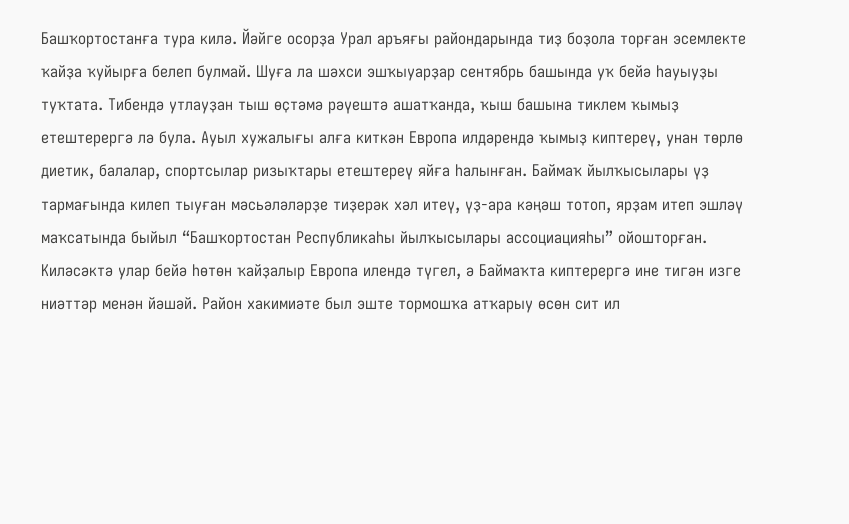Башҡортостанға тура килә. Йәйге осорҙа Урал аръяғы райондарында тиҙ боҙола торған эсемлекте ҡайҙа ҡуйырға белеп булмай. Шуға ла шәхси эшҡыуарҙар сентябрь башында уҡ бейә һауыуҙы туҡтата. Тибендә утлауҙан тыш өҫтәмә рәүештә ашатҡанда, ҡыш башына тиклем ҡымыҙ етештерергә лә була. Ауыл хужалығы алға киткән Европа илдәрендә ҡымыҙ киптереү, унан төрлө диетик, балалар, спортсылар ризыҡтары етештереү яйға һалынған. Баймаҡ йылҡысылары үҙ тармағында килеп тыуған мәсьәләләрҙе тиҙерәк хәл итеү, үҙ-ара кәңәш тотоп, ярҙам итеп эшләү маҡсатында быйыл “Башҡортостан Республикаһы йылҡысылары ассоциацияһы” ойошторған. Киләсәктә улар бейә һөтөн ҡайҙалыр Европа илендә түгел, ә Баймаҡта киптерергә ине тигән изге ниәттәр менән йәшәй. Район хакимиәте был эште тормошҡа атҡарыу өсөн сит ил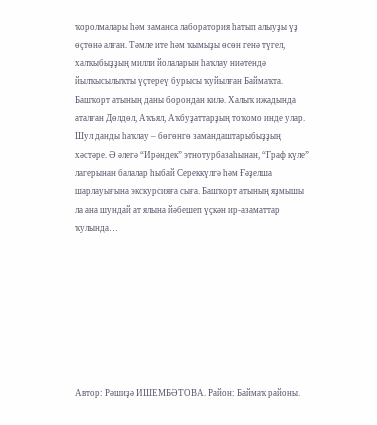ҡоролмалары һәм заманса лаборатория һатып алыуҙы үҙ өҫтөнә алған. Тәмле ите һәм ҡымыҙы өсөн генә түгел, халҡыбыҙҙың милли йолаларын һаҡлау ниәтендә йылҡысылыҡты үҫтереү бурысы ҡуйылған Баймаҡта.
Башҡорт атының даны борондан килә. Халыҡ ижадында аталған Дөлдөл, Аҡъял, Аҡбуҙаттарҙың тоҡомо инде улар. Шул данды һаҡлау – бөгөнгө замандаштарыбыҙҙың хәстәре. Ә әлегә “Ирәндек” этнотурбазаһынан, “Граф күле” лагерынан балалар һыбай Сереккүлгә һәм Ғәҙелша шарлауығына экскурсияға сыға. Башҡорт атының яҙмышы ла ана шундай ат ялына йәбешеп үҫкән ир-азаматтар ҡулында…








Автор: Рәшиҙә ИШЕМБӘТОВА. Район: Баймаҡ районы.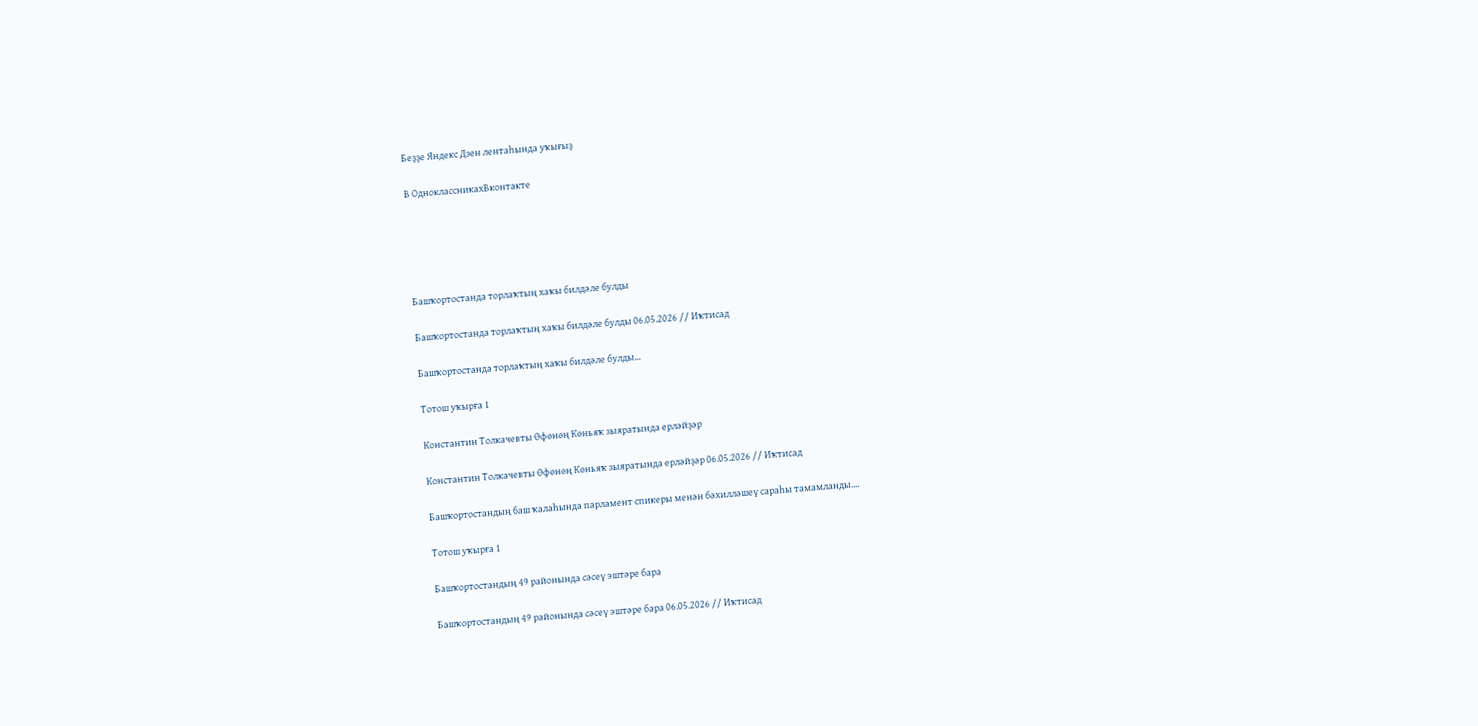Беҙҙе Яндекс Дзен лентаһында уҡығыҙ

В ОдноклассникахВконтакте





Башҡортостанда торлаҡтың хаҡы билдәле булды

Башҡортостанда торлаҡтың хаҡы билдәле булды 06.05.2026 // Иҡтисад

Башҡортостанда торлаҡтың хаҡы билдәле булды...

Тотош уҡырға 1

Константин Толкачевты Өфөнөң Көньяҡ зыяратында ерләйҙәр

Константин Толкачевты Өфөнөң Көньяҡ зыяратында ерләйҙәр 06.05.2026 // Иҡтисад

Башҡортостандың баш ҡалаһында парламент спикеры менән бәхилләшеү сараһы тамамланды....

Тотош уҡырға 1

Башҡортостандың 49 районында сәсеү эштәре бара

Башҡортостандың 49 районында сәсеү эштәре бара 06.05.2026 // Иҡтисад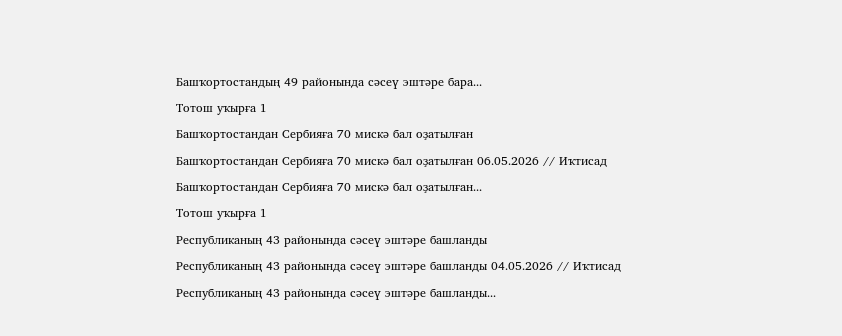Башҡортостандың 49 районында сәсеү эштәре бара...

Тотош уҡырға 1

Башҡортостандан Сербияға 70 мискә бал оҙатылған

Башҡортостандан Сербияға 70 мискә бал оҙатылған 06.05.2026 // Иҡтисад

Башҡортостандан Сербияға 70 мискә бал оҙатылған...

Тотош уҡырға 1

Республиканың 43 районында сәсеү эштәре башланды

Республиканың 43 районында сәсеү эштәре башланды 04.05.2026 // Иҡтисад

Республиканың 43 районында сәсеү эштәре башланды...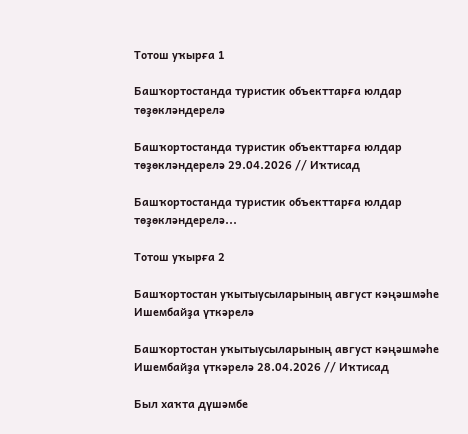Тотош уҡырға 1

Башҡортостанда туристик объекттарға юлдар төҙөкләндерелә

Башҡортостанда туристик объекттарға юлдар төҙөкләндерелә 29.04.2026 // Иҡтисад

Башҡортостанда туристик объекттарға юлдар төҙөкләндерелә...

Тотош уҡырға 2

Башҡортостан уҡытыусыларының август кәңәшмәһе Ишембайҙа үткәрелә

Башҡортостан уҡытыусыларының август кәңәшмәһе Ишембайҙа үткәрелә 28.04.2026 // Иҡтисад

Был хаҡта дүшәмбе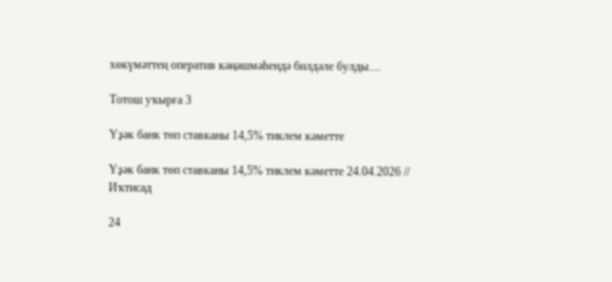хөкүмәттең оператив кәңәшмәһендә билдәле булды....

Тотош уҡырға 3

Үҙәк банк төп ставканы 14,5% тиклем кәметте

Үҙәк банк төп ставканы 14,5% тиклем кәметте 24.04.2026 // Иҡтисад

24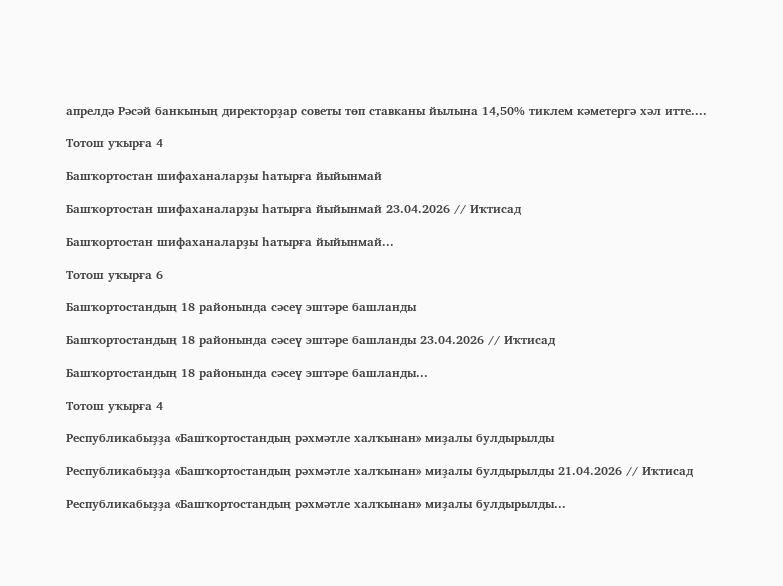апрелдә Рәсәй банкының директорҙар советы төп ставканы йылына 14,50% тиклем кәметергә хәл итте....

Тотош уҡырға 4

Башҡортостан шифаханаларҙы һатырға йыйынмай

Башҡортостан шифаханаларҙы һатырға йыйынмай 23.04.2026 // Иҡтисад

Башҡортостан шифаханаларҙы һатырға йыйынмай...

Тотош уҡырға 6

Башҡортостандың 18 районында сәсеү эштәре башланды

Башҡортостандың 18 районында сәсеү эштәре башланды 23.04.2026 // Иҡтисад

Башҡортостандың 18 районында сәсеү эштәре башланды...

Тотош уҡырға 4

Республикабыҙҙа «Башҡортостандың рәхмәтле халҡынан» миҙалы булдырылды

Республикабыҙҙа «Башҡортостандың рәхмәтле халҡынан» миҙалы булдырылды 21.04.2026 // Иҡтисад

Республикабыҙҙа «Башҡортостандың рәхмәтле халҡынан» миҙалы булдырылды...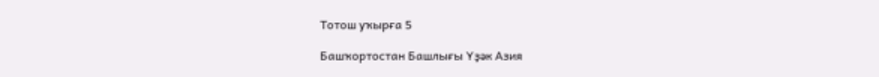Тотош уҡырға 5

Башҡортостан Башлығы Үҙәк Азия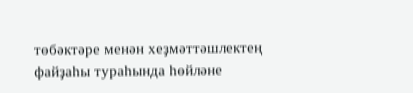төбәктәре менән хеҙмәттәшлектең файҙаһы тураһында һөйләне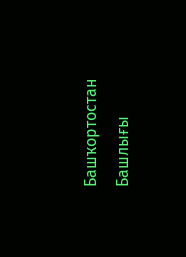Башҡортостан Башлығы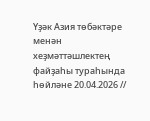Үҙәк Азия төбәктәре менән хеҙмәттәшлектең файҙаһы тураһында һөйләне 20.04.2026 //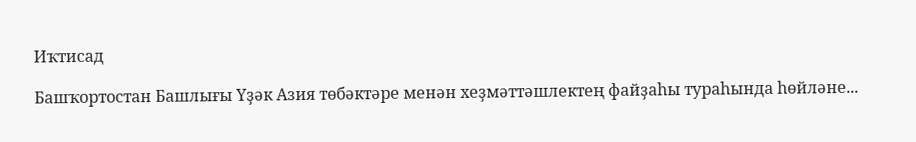Иҡтисад

Башҡортостан Башлығы Үҙәк Азия төбәктәре менән хеҙмәттәшлектең файҙаһы тураһында һөйләне...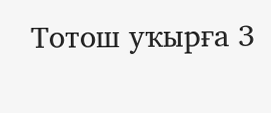Тотош уҡырға 3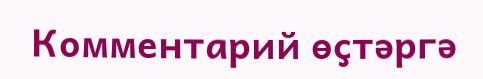Комментарий өҫтәргә